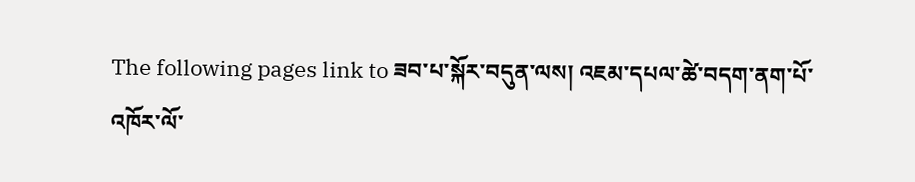The following pages link to ཟབ་པ་སྐོར་བདུན་ལས། འཇམ་དཔལ་ཚེ་བདག་ནག་པོ་འཁོར་ལོ་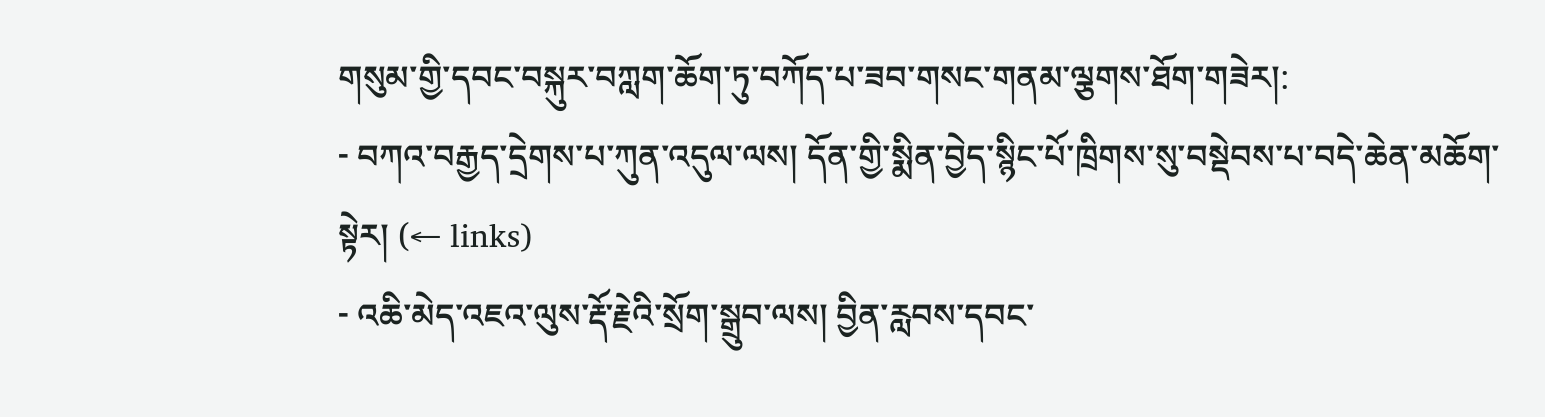གསུམ་གྱི་དབང་བསྐུར་བཀླག་ཆོག་ཏུ་བཀོད་པ་ཟབ་གསང་གནམ་ལྕགས་ཐོག་གཟེར།:
- བཀའ་བརྒྱད་དྲེགས་པ་ཀུན་འདུལ་ལས། དོན་གྱི་སྨིན་བྱེད་སྙིང་པོ་ཁྲིགས་སུ་བསྡེབས་པ་བདེ་ཆེན་མཆོག་སྟེར། (← links)
- འཆི་མེད་འཇའ་ལུས་རྡོ་རྗེའི་སྲོག་སྒྲུབ་ལས། བྱིན་རླབས་དབང་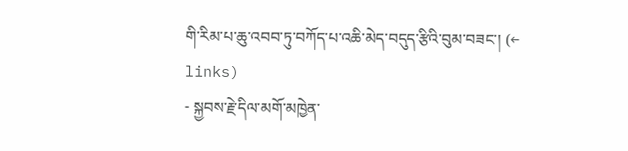གི་རིམ་པ་ཆུ་འབབ་ཏུ་བཀོད་པ་འཆི་མེད་བདུད་རྩིའི་བུམ་བཟང་། (← links)
- སྐྱབས་རྗེ་དིལ་མགོ་མཁྱེན་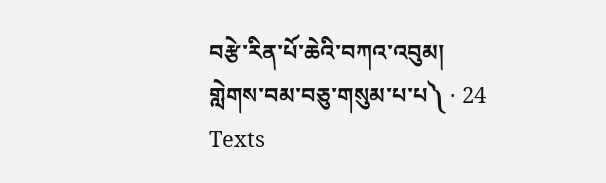བརྩེ་རིན་པོ་ཆེའི་བཀའ་འབུམ། གླེགས་བམ་བཅུ་གསུམ་པ་པ༽ · 24 Texts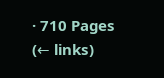· 710 Pages (← links)